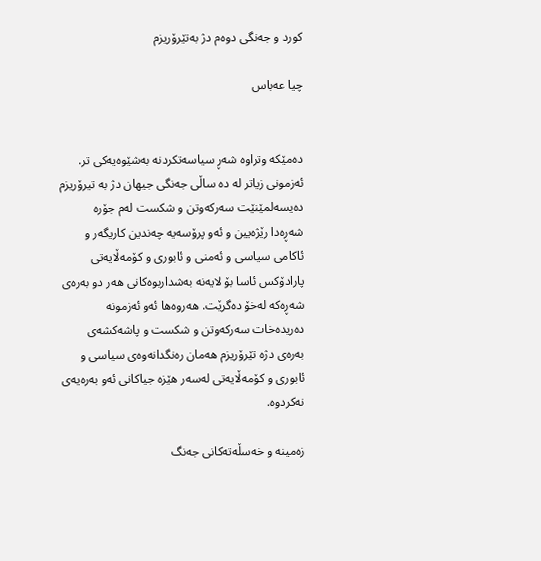کورد و جه‌نگی دوه‌م دژ به‌تێرۆریزم

چیا عه‌باس


ده‌مێکه‌ وتراوه‌ شه‌ڕ سیاسه‌تکردنه‌ به‌شێوه‌یه‌کی تر. ئه‌زمونی زیاتر له‌ ده‌ ساڵی جه‌نگی جیهان دژ به‌ تیرۆریزم ده‌یسه‌لمێنێت سه‌رکه‌وتن و شکست له‌م جۆره‌ شه‌ڕه‌دا رێژه‌یین‌ و ئه‌و پرۆسه‌یه‌ چه‌ندین کاریگه‌ر و ئاکامی سیاسی و ئه‌منی و ئابوری و کۆمه‌ڵایه‌تی پارادۆکس ئاسا بۆ لایه‌نه‌ به‌شداربوه‌کانی هه‌ر دو به‌ره‌ی شه‌ڕه‌که‌ له‌خۆ ده‌گرێت. هه‌روه‌ها ئه‌و ئه‌زمونه‌ ده‌ریده‌خات سه‌رکه‌وتن و شکست و پاشه‌کشه‌ی به‌ره‌ی دژه‌ تێرۆریزم هه‌مان ره‌نگدانه‌وه‌ی سیاسی و ئابوری و کۆمه‌ڵایه‌تی له‌سه‌ر هێزه جیاکانی ئه‌و به‌ره‌یه‌ی نه‌کردوه‌.

زه‌مینه‌ و خه‌سڵه‌ته‌کانی جه‌نگ‌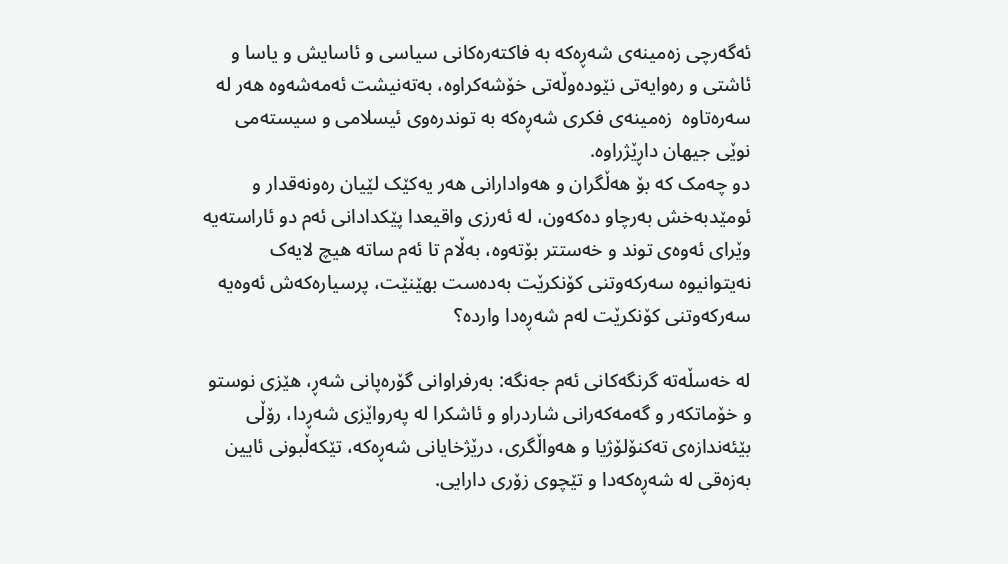ئه‌گه‌رچی زه‌مینه‌ی شه‌ڕه‌که‌ به‌ فاکته‌ره‌کانی سیاسی و ئاسایش و یاسا و ئاشتی و ره‌وایه‌تی نێوده‌وڵه‌تی خۆشه‌کراوه‌، به‌ته‌نیشت ئه‌مه‌شه‌وه هه‌ر له‌ سه‌ره‌تاوه‌  زه‌مینه‌ی فکری شه‌ڕه‌که‌ به‌ توندره‌و‌ی ئیسلامی و سیسته‌می نوێی جیهان داڕێژراوه‌.
دو چه‌مک که‌ بۆ هه‌ڵگران و هه‌وادارانی هه‌ر یه‌کێک لێیان ره‌ونه‌قدار و ئومێدبه‌خش به‌رچاو ده‌که‌ون، له‌ ئه‌رزی واقیعدا پێکدادانی ئه‌م دو ئاراسته‌یه‌ وێرای ئه‌وه‌ی توند و خه‌ستتر بۆته‌وه‌، به‌ڵام تا ئه‌م ساته‌ هیچ لایه‌ک نه‌یتوانیوه‌ سه‌رکه‌وتنی کۆنکرێت به‌ده‌ست بهێنێت، پرسیاره‌که‌ش ئه‌وه‌یه‌ سه‌رکه‌وتنی کۆنکرێت له‌م شه‌ڕه‌دا وارده؟

له‌ خه‌سڵه‌ته‌ گرنگه‌کانی ئه‌م جه‌نگه‌: به‌رفراوانی گۆره‌پانی شه‌ڕ، هێزی نوستو و خۆماتکه‌ر و گه‌مه‌که‌رانی شاردراو و ئاشکرا له‌ په‌رواێزی شه‌ڕدا، رۆڵی بێئه‌ندازه‌ی ته‌کنۆلۆژیا و هه‌واڵگری، درێژخایانی شه‌ڕه‌که‌، تێکه‌ڵبونی ئایین به‌زه‌قی له‌ شه‌ڕه‌که‌دا و تێچوی زۆری دارایی.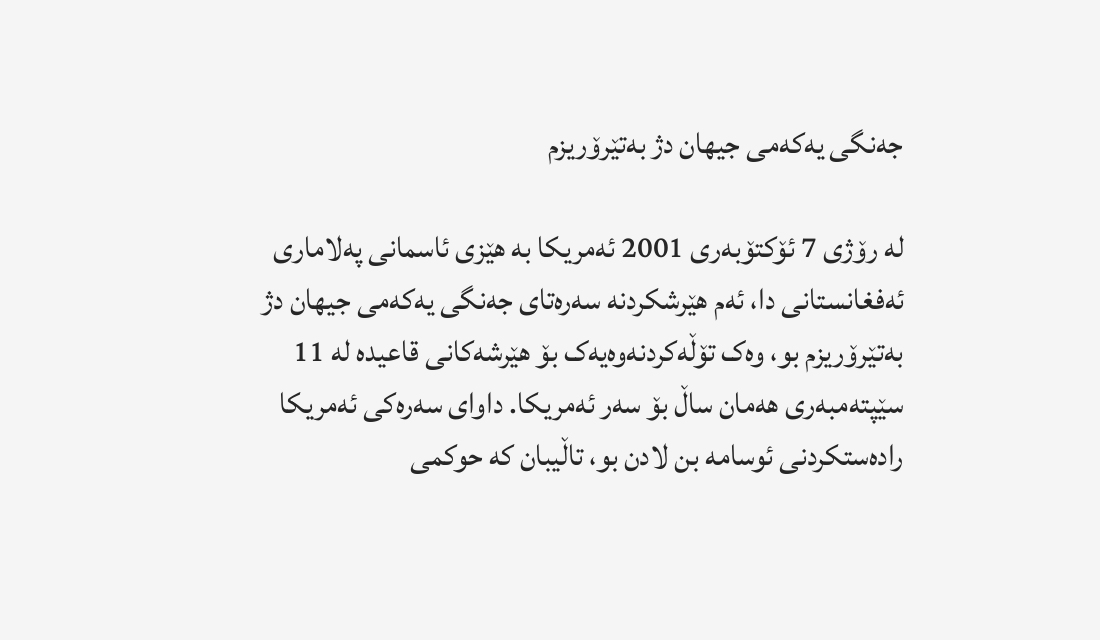جه‌نگی یه‌که‌می جیهان دژ به‌تێرۆریزم

له‌ رۆژی 7 ئۆکتۆبه‌ری 2001 ئه‌مریکا به‌ هێزی ئاسمانی په‌لاماری ئه‌فغانستانی دا، ئه‌م هێرشکردنه‌ سه‌ره‌تای جه‌نگی یه‌که‌می جیهان دژ به‌تێرۆریزم بو، وه‌ک تۆڵه‌کردنه‌وه‌یه‌ک بۆ هێرشه‌کانی قاعیده‌ له‌ 11 سێپته‌مبه‌ری هه‌مان ساڵ بۆ سه‌ر ئه‌مریکا. داوای سه‌ره‌کی ئه‌مریکا راده‌ستکردنی ئوسامه‌ بن لادن بو، تاڵیبان که‌ حوکمی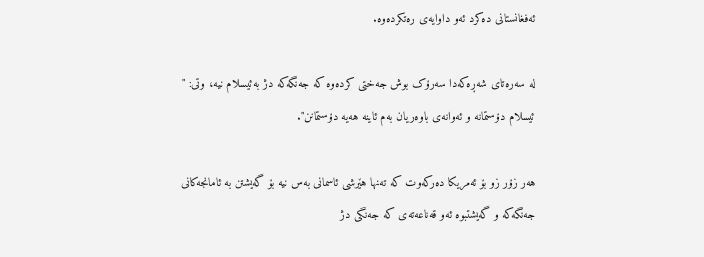ئه‌فغانستانی ده‌کرد ئه‌و داوایه‌ی ره‌تکرده‌وه‌.

له‌ سه‌ره‌تای شه‌ڕه‌که‌دا سه‌رۆک بو‌ش جه‌ختی کرده‌وه‌ که‌ جه‌نگه‌که‌ دژ به‌ئیسلام نیه‌، وتی: " ئیسلام دۆستمانه‌ و ئه‌وانه‌ی باوه‌ریان به‌م ئاینه‌ هه‌یه‌ دۆستمانن".

هه‌ر زۆر زو بۆ ئه‌مریکا ده‌رکه‌وت که‌ ته‌نها هێرشی ئاسمانی به‌س نیه‌ بۆ گه‌یشتن به‌ ئامانجه‌کانی جه‌نگه‌که‌ و گه‌یشتبوه‌ ئه‌و قه‌ناعه‌ته‌ی که‌ جه‌نگی دژ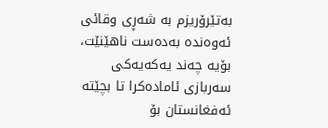به‌تێرۆریزم به‌ شه‌ڕی وقائی ئه‌وه‌نده‌ به‌ده‌ست ناهێنێت، بۆیه‌ چه‌ند یه‌که‌یه‌کی سه‌ربازی ئاماده‌کرا تا بچێته‌ ئه‌فغانستان بۆ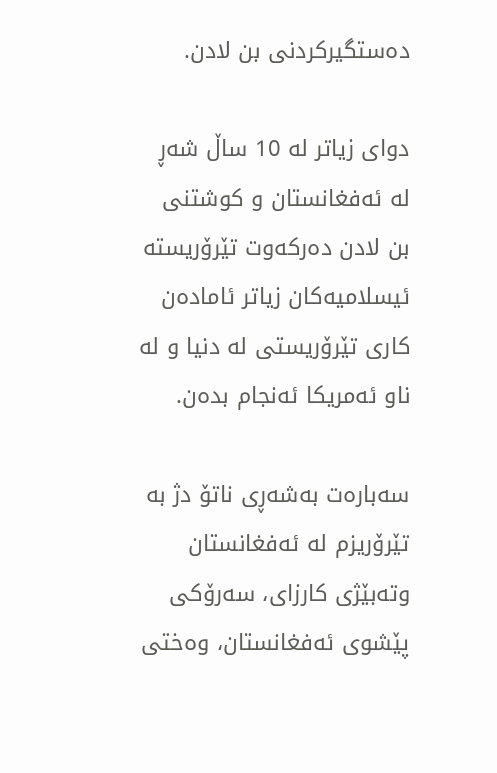ده‌ستگیرکردنی بن لادن.

دوای زیاتر له‌ 10 ساڵ شه‌ڕ له‌ ئه‌فغانستان و کوشتنی بن لادن ده‌رکه‌وت تێرۆریسته‌ ئیسلامیه‌کان زیاتر ئاماده‌ن کاری تێرۆریستی له‌ دنیا و له‌ ناو ئه‌مریکا ئه‌نجام بده‌ن.

سه‌باره‌ت به‌شه‌ڕی ناتۆ دژ به‌ تێرۆریزم له‌ ئه‌فغانستان وته‌بێژی کارزای، سه‌رۆکی پێشوی ئه‌فغانستان، وه‌ختی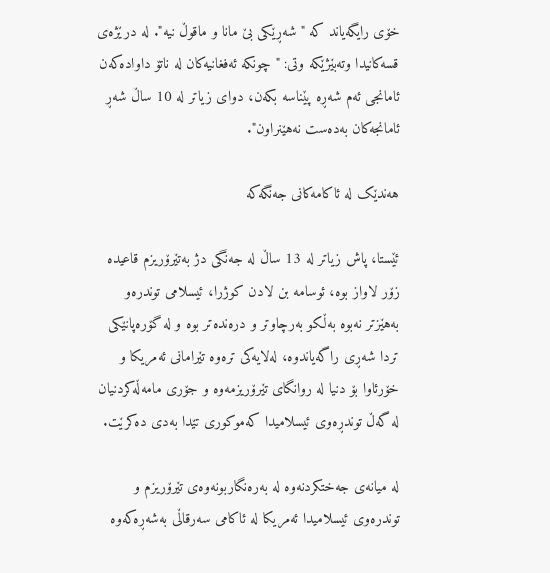خۆی رایگه‌یاند که‌ " شه‌ڕێکی بێ مانا و ماقوڵ نیه‌". له‌ درێژه‌ی قسه‌کانیدا وته‌بێژێکه‌ وتی: " چونکه‌ ئه‌فغانیه‌کان له‌ ناتۆ داواده‌که‌ن ئامانجی ئه‌م شه‌ڕه‌ پێناسه‌ بکه‌ن، دوای زیاتر له‌ 10 ساڵ شه‌ڕ ئامانجه‌کان به‌ده‌ست نه‌هێنراون".

هه‌ندێک له‌ ئاکامه‌کانی جه‌نگه‌که‌

ئێستا، پاش زیاتر له‌ 13 ساڵ له‌ جه‌نگی دژ به‌تێرۆریزم قاعیده‌ زۆر لاواز بوه‌، ئوسامه‌ بن لادن کوژرا، ئیسلامی توندره‌و به‌هێزتر نه‌بوه‌ به‌ڵکو به‌رچاوتر و دره‌نده‌تر بوه‌ و له‌ گۆره‌پانێکی تردا شه‌ڕی راگه‌یاندوه‌، له‌لایه‌کی تره‌وه‌ تێرامانی ئه‌مریکا و خۆرئاوا بۆ دنیا له‌ روانگای تێرۆریزمه‌وه‌ و جۆری مامه‌ڵه‌کردنیان له‌ گه‌ڵ توندڕه‌وی ئیسلامیدا که‌موکوری تێدا به‌دی ده‌کرێت.

له‌ میانه‌ی جه‌ختکردنه‌وه‌ له‌ به‌ره‌نگاربونه‌وه‌ی تێرۆریزم و توندره‌وی ئیسلامیدا ئه‌مریکا له‌ ئاکامی سه‌رقاڵی به‌شه‌ڕه‌که‌وه‌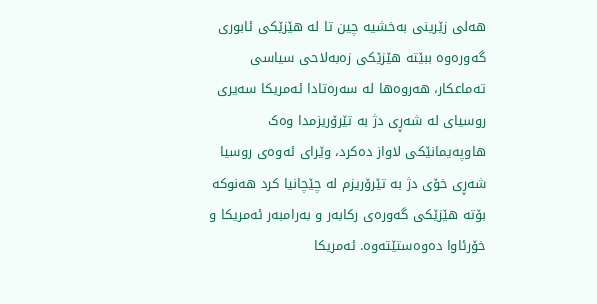هه‌لی زێرینی به‌خشیه‌ چین تا له‌ هێزێکی ئابوری گه‌وره‌وه‌ ببێته‌ هێزێکی زه‌به‌لاحی سیاسی ته‌ماعکار، هه‌روه‌ها له‌ سه‌ره‌تادا ئه‌مریکا سه‌یری روسیای له‌ شه‌ڕی دژ به‌ تێرۆریزمدا وه‌ک‌ هاوپه‌یمانێکی لاواز ده‌کرد، وێرای ئه‌وه‌ی روسیا شه‌ڕی خۆی دژ به‌ تێرۆریزم له‌ چێچانیا کرد هه‌نوکه‌ بۆته‌ هێزێکی گه‌وره‌ی رکابه‌ر و به‌رامبه‌ر ئه‌مریکا و خۆرئاوا ده‌وه‌ستێته‌وه‌. ئه‌مریکا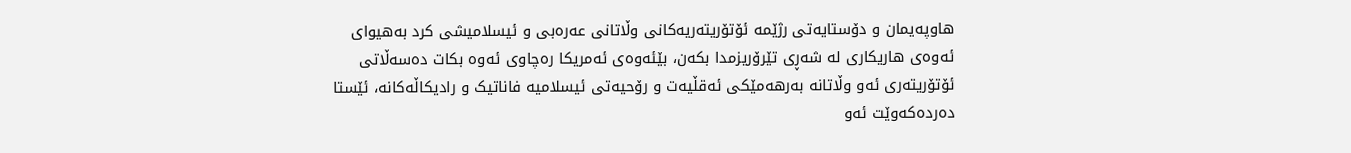هاوپه‌یمان و دۆستایه‌تی رژێمه‌ ئۆتۆریته‌ریه‌کانی وڵاتانی عه‌ره‌بی و ئیسلامیشی کرد به‌هیوای ئه‌وه‌ی هاریکاری له‌ شه‌ڕی تێرۆریزمدا بکه‌ن، بێئه‌وه‌ی ئه‌مریکا ره‌چاوی ئه‌وه‌ بکات ده‌سه‌ڵاتی ئۆتۆریته‌ری ئه‌و وڵاتانه‌ به‌رهه‌مێکی ئه‌قڵیه‌ت و رۆحیه‌تی ئیسلامیه‌‌‌ فاناتیک و رادیکاڵه‌کانه‌، ئێستا ده‌رده‌که‌وێت ئه‌و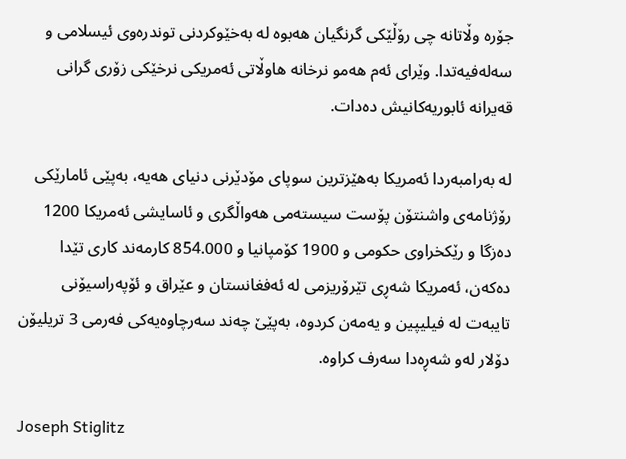جۆره‌ وڵاتانه‌ چی رۆڵێکی گرنگیان هه‌بوه‌ له‌ به‌خێوکردنی توندره‌وی ئیسلامی و سه‌له‌فیه‌تدا‌. وێرای ئه‌م هه‌مو نرخانه‌ هاوڵاتی ئه‌مریکی نرخێکی زۆری گرانی قه‌یرانه‌ ئابوریه‌کانیش ده‌دات.

له‌ به‌رامبه‌ردا ئه‌مریکا به‌هێزترین سوپای مۆدێرنی دنیای هه‌یه‌، به‌پێی ئامارێکی رۆژنامه‌ی واشنتۆن پۆست سیسته‌می هه‌واڵگری و ئاسایشی ئه‌مریکا 1200 ده‌زگا و رێکخراوی حکومی و 1900 کۆمپانیا و 854.000 کارمه‌ند کاری تێدا ده‌که‌ن، ئه‌مریکا شه‌ڕی تێرۆریزمی له‌ ئه‌فغانستان و عێراق و ئۆپه‌راسیۆنی تایبه‌ت له‌ فیلیپین و یه‌مه‌ن کردوه‌، به‌پێێ چه‌ند سه‌رچاوه‌یه‌کی فه‌رمی 3 تریلیۆن دۆلار له‌و شه‌ڕه‌دا سه‌رف کراوه‌.

Joseph Stiglitz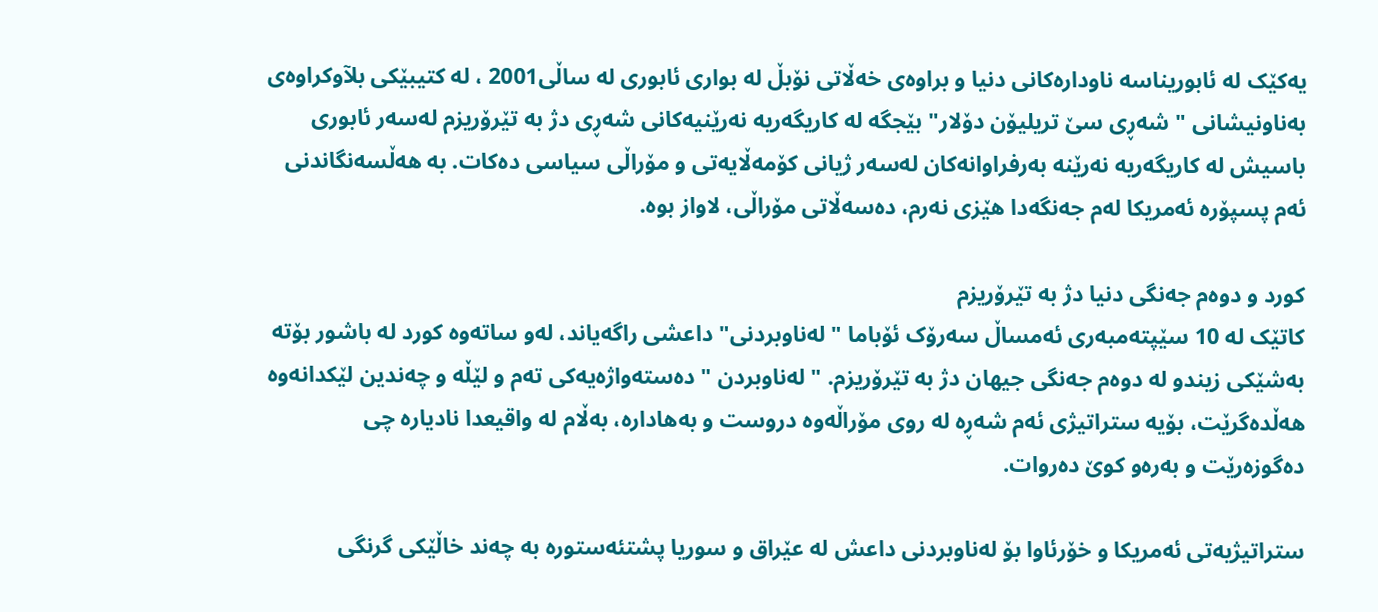یه‌کێک له‌ ئابوریناسه‌ ناوداره‌کانی دنیا و براوه‌ی خه‌ڵاتی نۆبڵ له‌ بواری ئابوری له‌ ساڵی2001 ، له‌ کتیبێکی بلآوکراوه‌ی به‌ناونیشانی " شه‌ڕی سێ تریلیۆن دۆلار" بێجگه‌ له‌ کاریگه‌ریه‌ نه‌رێنیه‌کانی شه‌ڕی دژ به‌ تێرۆریزم له‌سه‌ر ئابوری باسیش له کاریگه‌ریه نه‌رێنه‌ به‌رفراوانه‌کان له‌سه‌ر ژیانی کۆمه‌ڵایه‌تی و مۆراڵی سیاسی ده‌کات. به‌ هه‌ڵسه‌نگاندنی ئه‌م پسپۆره‌ ئه‌مریکا له‌م جه‌نگه‌دا هێزی نه‌رم، ده‌سه‌ڵاتی مۆراڵی، لاواز بوه‌.

کورد و دوه‌م جه‌نگی دنیا دژ به‌ تێرۆریزم
کاتێک له‌ 10 سێپته‌مبه‌ری ئه‌مساڵ سه‌رۆک ئۆباما " له‌ناوبردنی" داعشی راگه‌یاند، له‌و ساته‌وه‌ کورد له‌ باشور بۆته‌ به‌شێکی زیندو له‌ دوه‌م جه‌نگی جیهان دژ به‌ تێرۆریزم. " له‌ناوبردن " ده‌سته‌واژه‌یه‌کی ته‌م و لێڵه‌ و چه‌ندین لێکدانه‌وه‌ هه‌ڵده‌گرێت، بۆیه‌ ستراتیژی ئه‌م شه‌ڕه‌ له‌ روی مۆراڵه‌وه‌ دروست و به‌هاداره‌، به‌ڵام له‌ واقیعدا نادیاره‌ چی ده‌گوزه‌رێت و به‌ره‌و کوێ ده‌روات.

ستراتیژیه‌تی ئه‌مریکا و خۆرئاوا بۆ له‌ناوبردنی داعش له‌ عێراق و سوریا پشتئه‌ستوره‌ به‌ چه‌ند خاڵێکی گرنگی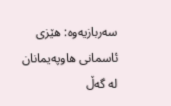سه‌ربازیه‌وه‌: هێزی ئاسمانی هاوپه‌یمانان له‌ گه‌ڵ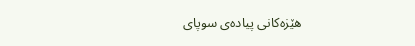هێزه‌کانی پیاده‌ی سوپای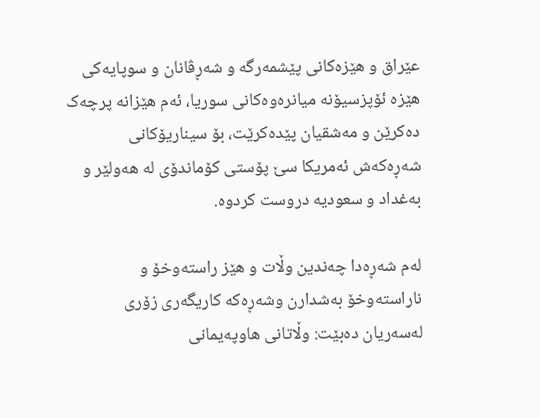عێراق و هێزه‌کانی پێشمه‌رگه‌ و شه‌ڕڤانان و سوپایه‌کی هێزه‌ ئۆپزسیۆنه‌ میانره‌وه‌کانی سوریا، ئه‌م هێزانه‌ پرچه‌ک ده‌کرێن و مه‌شقیان پێده‌کرێت، بۆ سیناریۆکانی شه‌ڕه‌که‌ش ئه‌مریکا سێ پۆستی کۆماندۆی له‌ هه‌ولێر و به‌غداد و سعودیه‌ دروست کردوه.

له‌م شه‌ڕه‌دا چه‌ندین وڵات و هێز راسته‌وخۆ و ناراسته‌وخۆ به‌شدارن وشه‌ڕه‌که‌ کاریگه‌ری زۆری له‌سه‌ریان ده‌بێت: وڵاتانی هاوپه‌یمانی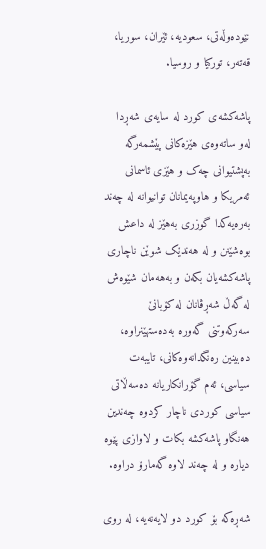نێوده‌وڵه‌تی، سعودیه‌، ئێران، سوریا، قه‌ته‌ر، تورکیا و روسیا.

پاشه‌کشه‌ی کورد له‌ سایه‌ی شه‌ڕدا
له‌و ساته‌وه‌ی هێزه‌کانی پێشمه‌رگه‌ به‌پشتیوانی چه‌ک و هێزی ئاسمانی ئه‌مریکا و هاوپه‌یمانان توانیوانه‌‌ له‌ چه‌ند به‌ره‌یه‌کدا گوزری به‌هێز له‌ داعش بوه‌شێنن و له‌ هه‌ندێک شوێن ناچاری پاشه‌کشه‌یان بکه‌ن و به‌هه‌مان شێوه‌ش له‌ گه‌ڵ شه‌ڕڤانان له‌ کۆبانێ سه‌رکه‌وتنی گه‌وره‌ به‌ده‌ستهێنراوه‌، ده‌بینین ره‌نگدانه‌وه‌کانی، تایبه‌ت سیاسی، ئه‌م گۆرانکاریانه‌ ده‌سه‌ڵاتی سیاسی کوردی ناچار کردوه‌ چه‌ندین هه‌نگاو پاشه‌کشه‌ بکات و لاوازی پێوه‌ دیاره‌ و له‌ چه‌ند لاوه‌ گه‌مارۆ دراوه‌.

شه‌ڕه‌که‌‌‌ بۆ کورد دو لایه‌نه‌یه‌، له‌ روی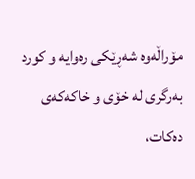مۆراڵه‌وه‌ شه‌ڕێکی ره‌وایه‌ و کورد به‌رگری له‌ خۆی و خاکه‌که‌ی ده‌کات،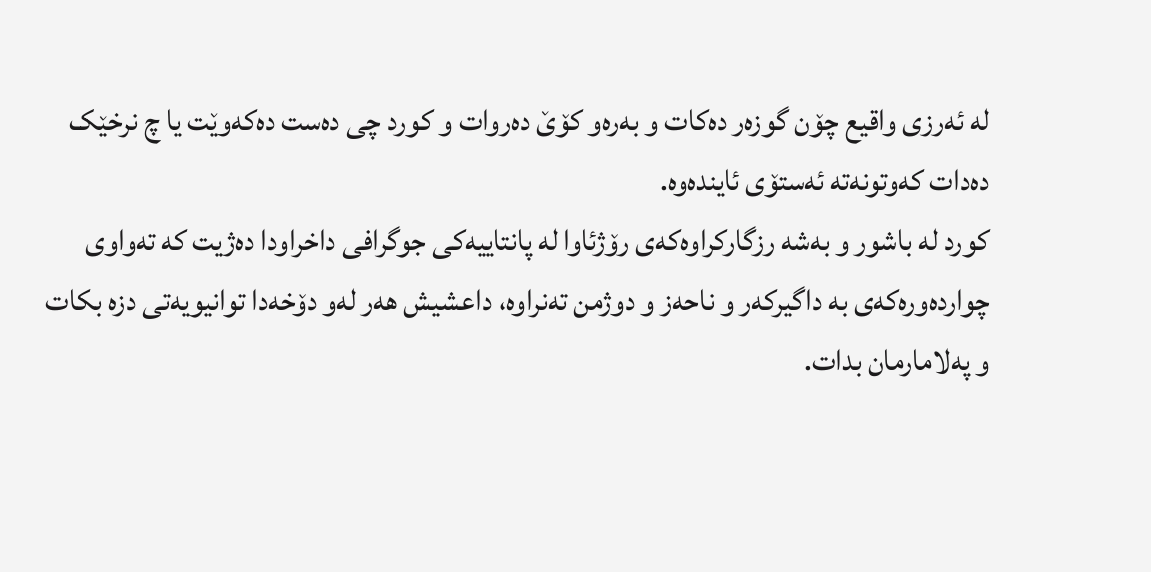له ئه‌رزی واقیع چۆن گوزه‌ر ده‌کات و به‌ره‌و کۆێ ده‌روات و کورد چی ده‌ست ده‌که‌وێت یا چ نرخێک ده‌دات که‌وتونه‌ته‌ ئه‌ستۆی ئاینده‌وه‌.
کورد له‌ باشور و به‌شه‌ رزگارکراوه‌که‌ی رۆژئاوا له‌ پانتاییه‌کی جوگرافی داخراودا ده‌ژیت که‌ ته‌واوی چوارده‌وره‌که‌ی‌ به‌ داگیرکه‌ر و ناحه‌ز و دوژمن ته‌نراوه‌، داعشیش هه‌ر له‌و دۆخه‌دا توانیویه‌تی دزه‌ بکات و په‌لامارمان بدات.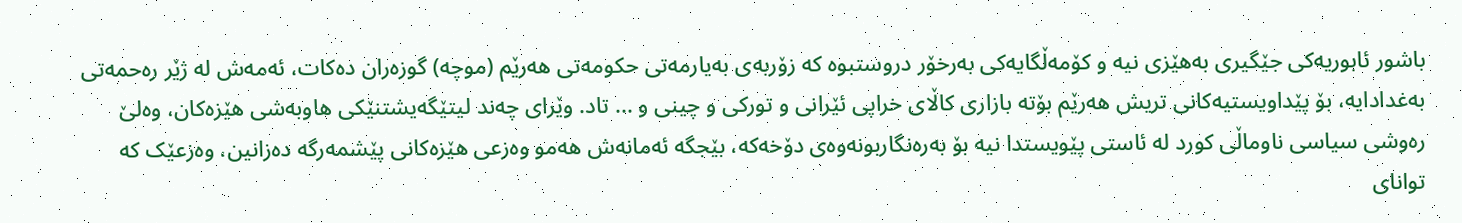باشور ئابور‌یه‌کی جێگیری به‌هێزی نیه‌ و کۆمه‌ڵگایه‌کی به‌رخۆر دروستبوه‌ که‌ زۆربه‌ی به‌یارمه‌تی حکومه‌تی هه‌رێم (موچه‌) گوزه‌ران ده‌کات، ئه‌مه‌ش له‌ ژێر ره‌حمه‌تی به‌غدادایه‌، بۆ پێداویستیه‌کانی تریش هه‌رێم بۆته‌ بازاری کاڵای خراپی ئێرانی و تورکی و چینی و ... تاد. وێرای چه‌ند لیتێگه‌یشتنێکی هاوبه‌شی هێزه‌کان، وه‌لێ ره‌وشی سیاسی ناوماڵی کورد له‌ ئاستی پێویستدا نیه‌ بۆ به‌ره‌نگاربونه‌وه‌ی دۆخه‌که، بێجگه‌ ئه‌مانه‌ش هه‌مو وه‌زعی هێزه‌کانی پێشمه‌رگه‌ ده‌زانین، وه‌زعێک که‌ توانای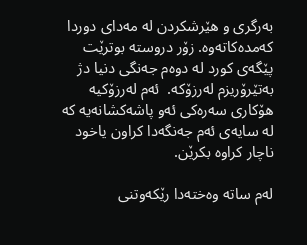به‌رگری و هێرشکردن له‌ مه‌دای دوردا که‌مده‌کاته‌وه‌. زۆر دروسته‌ بوترێت پێگه‌ی کورد له‌ دوه‌م جه‌نگی دنیا دژ به‌تێرۆریزم له‌رزۆکه‌.  ئه‌م له‌رزۆکیه‌ هۆکاری سه‌ره‌کی ئه‌و پاشه‌کشانه‌یه‌ که‌ له‌ سایه‌ی ئه‌م جه‌نگه‌دا کراون یاخود ناچار کراوه‌ بکرێن.

له‌م ساته‌ وه‌خته‌دا رێکه‌وتنی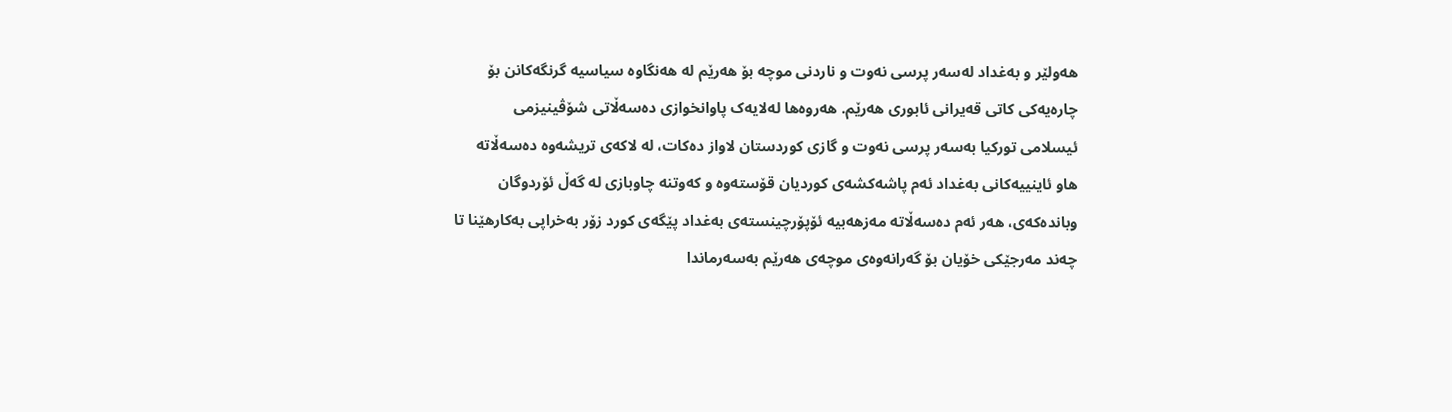هه‌ولێر و به‌غداد له‌سه‌ر پرسی نه‌وت و ناردنی موچه‌ بۆ هه‌رێم له‌ هه‌نگاوه‌ سیاسیه‌ گرنگه‌کانن بۆ چاره‌یه‌کی کاتی قه‌یرانی ئابوری هه‌رێم. هه‌روه‌ها له‌لایه‌ک‌ پاوانخوازی ده‌سه‌ڵاتی شۆڤینیزمی ئیسلامی تورکیا به‌سه‌ر پرسی نه‌وت و گازی کوردستان لاواز ده‌کات، له‌ لاکه‌ی تریشه‌وه‌ ده‌سه‌ڵاته‌ هاو ئاینییه‌کانی به‌غداد ئه‌م پاشه‌کشه‌ی کوردیان قۆسته‌وه‌‌ و که‌وتنه‌‌ چاوبازی له‌ گه‌ڵ ئۆردوگان وبانده‌که‌ی، هه‌ر ئه‌م ده‌سه‌ڵاته مه‌زهه‌بیه‌‌ ئۆپۆرچینسته‌ی به‌غداد پێگه‌ی کورد زۆر به‌خراپی به‌کارهێنا‌ تا‌ چه‌ند مه‌رجێکی خۆیان بۆ گه‌رانه‌وه‌ی موچه‌ی هه‌رێم به‌سه‌رماندا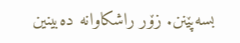بسه‌پێنن. زۆر راشکاوانه‌ ده‌بینین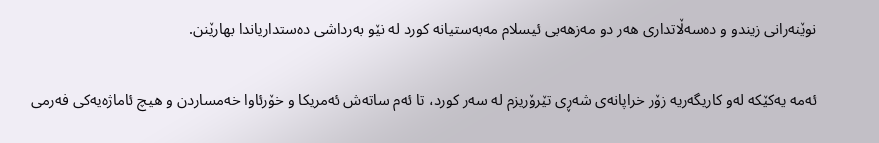نوێنه‌رانی زیندو و ده‌سه‌ڵاتداری هه‌ر دو مه‌زهه‌بی ئیسلام مه‌به‌ستیانه‌ کورد له‌ نێو به‌رداشی ‌ده‌ستداریاندا بهارێنن.

ئه‌مه‌ یه‌کێکه‌ له‌و کاریگه‌ریه‌ زۆر خراپانه‌ی شه‌ڕی تێرۆریزم له‌ سه‌ر کورد، تا ئه‌م ساته‌ش ئه‌مریکا و خۆرئاوا خه‌مساردن و هیچ ئاماژه‌یه‌کی فه‌رمی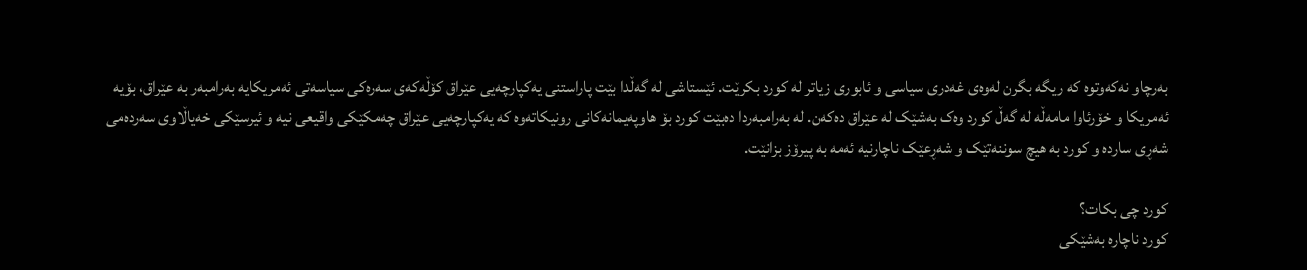به‌رچاو نه‌که‌وتوه‌ که‌ ریگه‌ بگرن له‌وه‌ی غه‌دری سیاسی و ئابوری زیاتر له‌ کورد بکرێت. ئێستاشی له‌ گه‌ڵدا بێت پاراستنی یه‌کپارچه‌یی عێراق کۆڵه‌که‌ی سه‌ره‌کی سیاسه‌تی ئه‌مریکایه‌ به‌رامبه‌ر به‌ عێراق، بۆیه‌ ئه‌مریکا و خۆرئاوا مامه‌ڵه‌ له‌ گه‌ڵ کورد وه‌ک به‌شێک له‌ عێراق ده‌که‌ن. له‌ به‌رامبه‌ردا ده‌بێت کورد بۆ هاوپه‌یمانه‌کانی رونیکاته‌وه‌ که‌ یه‌کپارچه‌یی عێراق چه‌مکێکی واقیعی نیه‌ و ئیرسێکی خه‌یاڵاوی سه‌رده‌می شه‌ڕی سارده‌ و کورد به‌ هیچ سوننه‌تێک و شه‌ڕعێک ناچارنیه ئه‌مه‌ به‌ پیرۆز بزانێت.

کورد چی بکات؟
کورد ناچاره‌ به‌شێکی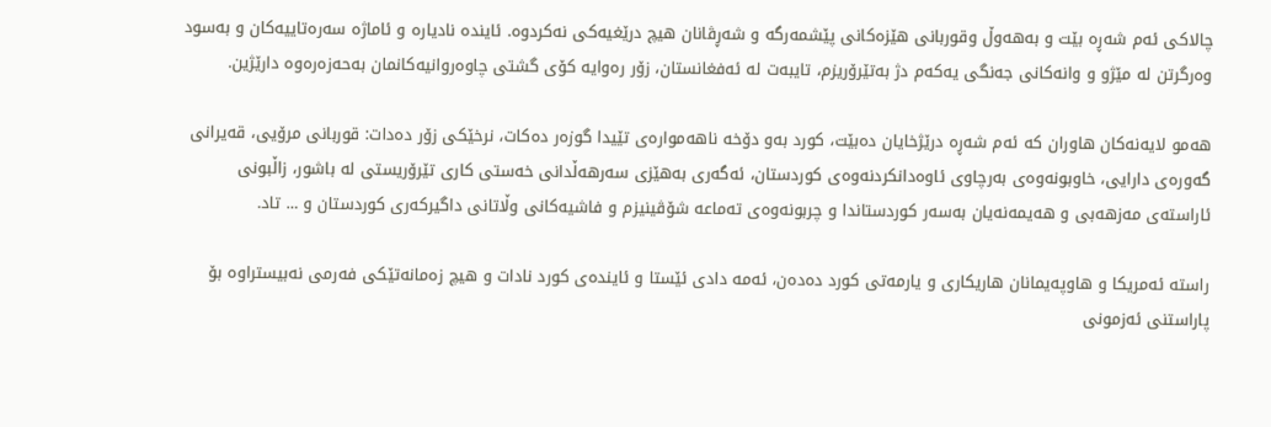چالاکی ئه‌م شه‌ڕه‌ بێت و به‌هه‌وڵ وقوربانی هێزه‌کانی پێشمه‌رگه‌ و شه‌ڕڤانان هیچ درێغیه‌کی نه‌کردوه‌. ئاینده‌ نادیاره‌ و ئاماژه‌ سه‌ره‌تاییه‌کان و به‌سود وه‌رگرتن له‌ مێژو و وانه‌کانی جه‌نگی یه‌که‌م دژ به‌تێرۆریزم، تایبه‌ت له‌ ئه‌فغانستان، زۆر ره‌وایه‌ کۆی گشتی چاوه‌روانیه‌کانمان به‌حه‌زه‌ره‌وه‌ دا‌رێژین.

هه‌مو لایه‌نه‌کان‌ هاوران که‌ ئه‌م شه‌ڕه‌ درێژخایان ده‌بێت، کورد به‌و‌ دۆخه‌ ناهه‌مواره‌ی تێیدا گوزه‌ر ده‌کات، نرخێکی زۆر ده‌دات: قوربانی مرۆیی، قه‌یرانی گه‌وره‌ی دارایی، خاوبونه‌وه‌ی به‌رچاوی ئاوه‌دانکردنه‌وه‌ی کوردستان، ئه‌گه‌ری به‌هێزی سه‌رهه‌ڵدانی خه‌ستی کاری تێرۆریستی له‌ باشور، زاڵبونی ئاراسته‌ی مه‌زهه‌بی و هه‌یمه‌نه‌یان به‌سه‌ر کوردستاندا و چربونه‌وه‌ی ته‌ماعه‌ شۆڤینیزم و فاشیه‌کانی وڵاتانی داگیرکه‌ری کوردستان و ... تاد.

راسته‌ ئه‌مریکا و هاوپه‌یمانان هاریکاری و یارمه‌تی کورد ده‌ده‌ن، ئه‌مه‌ دادی ئێستا و ئاینده‌ی کورد نادات و هیچ زه‌مانه‌تێکی فه‌رمی نه‌بیستراوه‌ بۆ پاراستنی ئه‌زمونی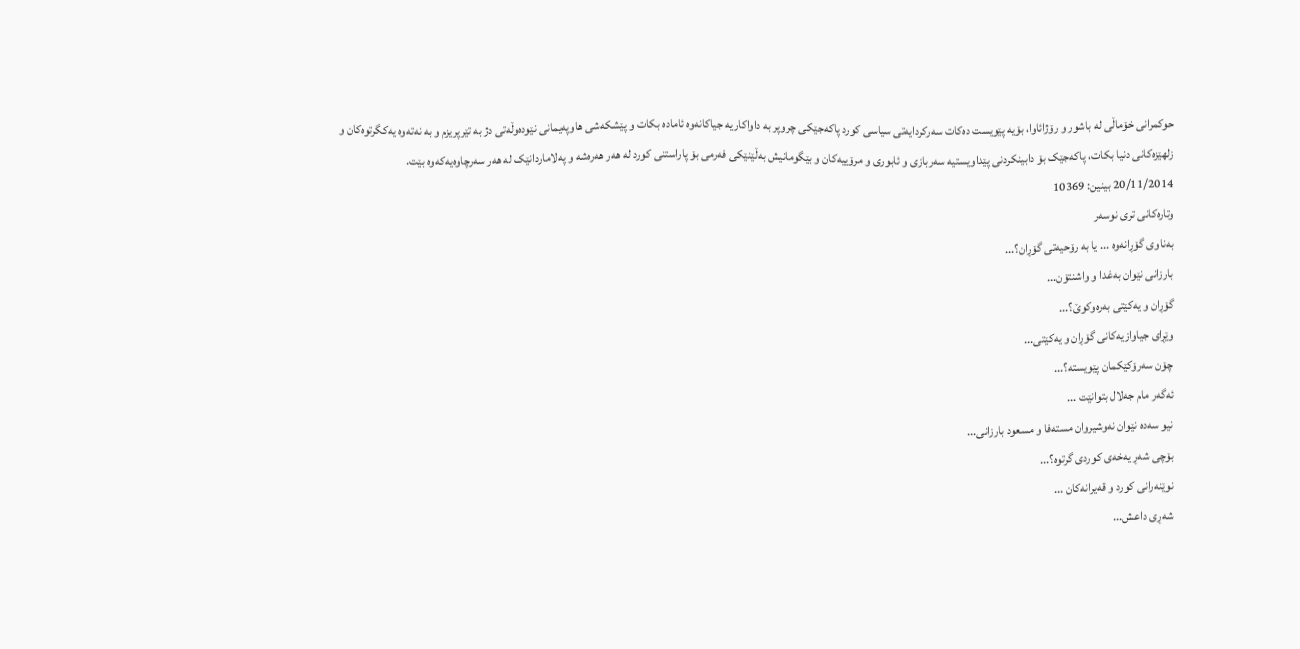حوکمرانی خۆماڵی له‌ باشور و رۆژائاوا، بۆیه‌ پێویست ده‌کات سه‌رکردایه‌تی سیاسی کورد پاکه‌جێکی چروپر به‌ داواکاریه‌ جیاکانه‌وه‌ ئاماده‌ بکات و پێشکه‌شی هاوپه‌یمانی نێوده‌وڵه‌تی دژ به‌ تێرپریزم و به‌ نه‌ته‌وه‌ یه‌کگرتوه‌کان و زلهێزه‌کانی دنیا بکات، پاکه‌جێک بۆ دابینکردنی پێداویستیه‌ سه‌ربازی و ئابوری و مرۆییه‌کان و بێگومانیش به‌ڵێنێکی فه‌رمی بۆ پاراستنی کو‌رد له‌ هه‌ر هه‌ره‌شه‌ و په‌لاماردانێک له‌ هه‌ر سه‌رچاوه‌یه‌که‌وه‌ بێت.
20/11/2014 بینین: 10369
وتاره‌کانی تری نوسه‌ر
به‌ناوی گۆڕانه‌وه‌ ... یا به‌ رۆحیه‌تی گۆڕان؟...
بارزانی نێوان به‌غدا و واشنتۆن...
گۆڕان و یه‌کێتی به‌ره‌وکوێ؟...
وێڕای جیاوازیه‌کانی گۆڕان و یه‌کێتی...
چۆن سه‌رۆکێکمان پێویسته‌؟...
ئه‌گه‌ر مام جەلال بتوانێت ...
نیو سه‌ده‌ نێوان نه‌وشیروان مسته‌فا و مسعود بارزانی...
بۆچی شه‌ڕ یه‌خه‌ی کوردی گرتوه‌؟...
نوێنه‌رانی کورد و قه‌یرانه‌کان‌ ...
شه‌ڕی داعش...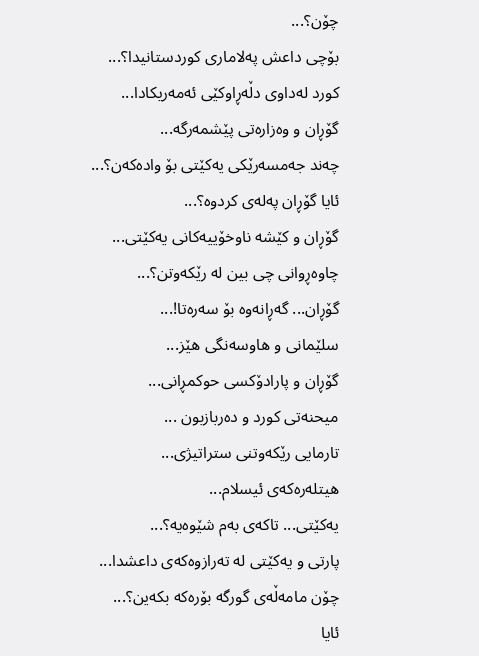چۆن؟...
بۆچی داعش په‌لاماری کوردستانیدا؟...
کورد له‌داوی دڵه‌ڕاوکێی ئه‌مەریکادا...
گۆڕان و وه‌زاره‌تی پێشمه‌رگه‌...
چه‌ند جه‌مسه‌رێکی یه‌کێتی بۆ واده‌که‌ن؟‌...
ئایا گۆڕان په‌له‌ی کردوه‌؟...
گۆڕان و کێشه‌ ناوخۆییه‌کانی یه‌کێتی...
چاوه‌ڕوانی چی بین له‌ رێکه‌وتن؟...
گۆڕان... گه‌ڕانه‌وه‌ بۆ سه‌ره‌تا!...
سلێمانی و هاوسه‌نگی هێز...
گۆڕان و پارادۆکسی حوکمڕانی...
میحنه‌تی کورد و ده‌ربازبون ...
تارمایی رێکه‌وتنی ستراتیژی...
هیتله‌ره‌که‌ی‌ ئیسلام...
یه‌کێتی... تاکه‌ی به‌م شێوه‌یه‌؟...
پارتی و یه‌کێتی له‌ ته‌رازوه‌که‌ی داعشدا...
چۆن مامه‌ڵه‌ی گو‌رگه‌ بۆره‌که‌ بکه‌ین؟...
ئایا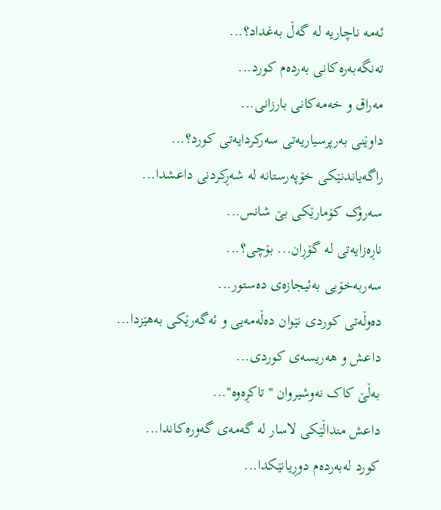ئه‌مه‌ ناچاریه‌ له‌ گه‌ڵ به‌غداد؟...
ته‌نگه‌به‌ره‌کانی به‌رده‌م کورد...
مه‌راق و خه‌مه‌کانی بارزانی...
داوێنی به‌رپرسیاریه‌تی سه‌رکردایه‌تی کورد؟...
راگه‌یاندنێکی خۆپه‌رستانه‌ له‌ شه‌ڕکردنی داعشدا...
سه‌رۆک کۆمارێکی بێ شانس...
ناڕه‌زایه‌تی له‌ گۆڕان... بۆچی؟...
سه‌ربه‌خۆیی به‌ئیجازه‌ی ده‌ستور...
ده‌وڵه‌تی کوردی نێوان ده‌ڵه‌مه‌یی و ئه‌گه‌رێکی به‌هێزدا...
داعش و هه‌ریسه‌ی کوردی...
به‌ڵێ کاک نه‌وشیروان ''تاکڕه‌وه‌''...
داعش منداڵێکی لاسار له‌ گه‌مه‌ی گه‌وره‌کاندا...
کورد له‌به‌رده‌م دو‌ڕیانێکدا...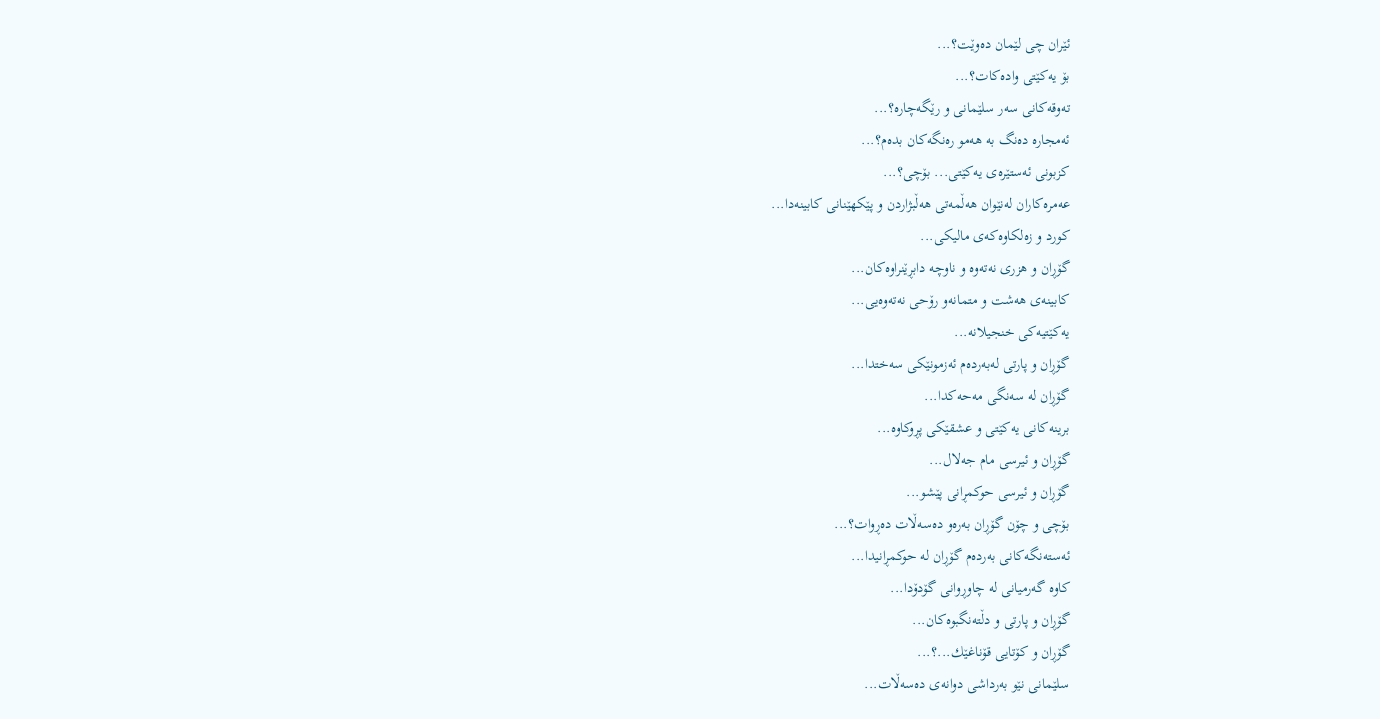ئێران چی لێمان ده‌وێت؟...
بۆ یه‌کێتی واده‌کات؟...
ته‌وقه‌کانی سه‌ر سلێمانی و رێگه‌چاره‌؟...
ئه‌مجاره‌ ده‌نگ به‌ هه‌مو ره‌نگه‌کان بده‌م؟...
کزبونی ئه‌ستێره‌ی یه‌کێتی... بۆچی؟...
عه‌مره‌کاران‌ لەنێوان‌ هه‌ڵمه‌تی هه‌ڵبژاردن و پێکهێنانی کابینه‌دا...
کورد و زه‌لکاوه‌که‌ی مالیکی...
گۆڕان و هزری نه‌ته‌وه‌ و ناوچه‌ دابڕێنراوه‌کان...
کابینه‌ی هه‌شت و متمانه‌و رۆحی نه‌ته‌وه‌یی...
یه‌کێتیه‌کی خنجیلانه‌...
گۆڕان و پارتی له‌به‌رده‌م ئه‌زمونێکی سه‌ختدا...
گۆڕان له‌ سه‌نگی مه‌حه‌کدا...
برینه‌کانی یه‌كێتی و عشقێکی پڕوکاوه‌...
گۆڕان و ئیرسی مام جەلال...
گۆڕان و ئیرسی حوکمڕانی پێشو...
بۆچی و چۆن گۆڕان به‌ره‌و ده‌سه‌ڵات ده‌ڕوات؟...
ئه‌سته‌نگه‌کانی به‌رده‌م گۆڕان له‌ حوکمڕانیدا...
کاوه‌ گه‌رمیانی له‌ چاوڕوانی گۆدۆدا...
گۆڕان و پارتی و دڵته‌نگبوه‌کان...
گۆڕان و کۆتایی قۆناغێك...؟...
سلێمانی نێو به‌رداشی دوانه‌ی ده‌سه‌ڵات...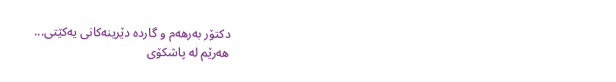دکتۆر به‌رهه‌م و گارده‌ دێرینه‌کانی یه‌کێتی...
هه‌رێم لە پاشکۆی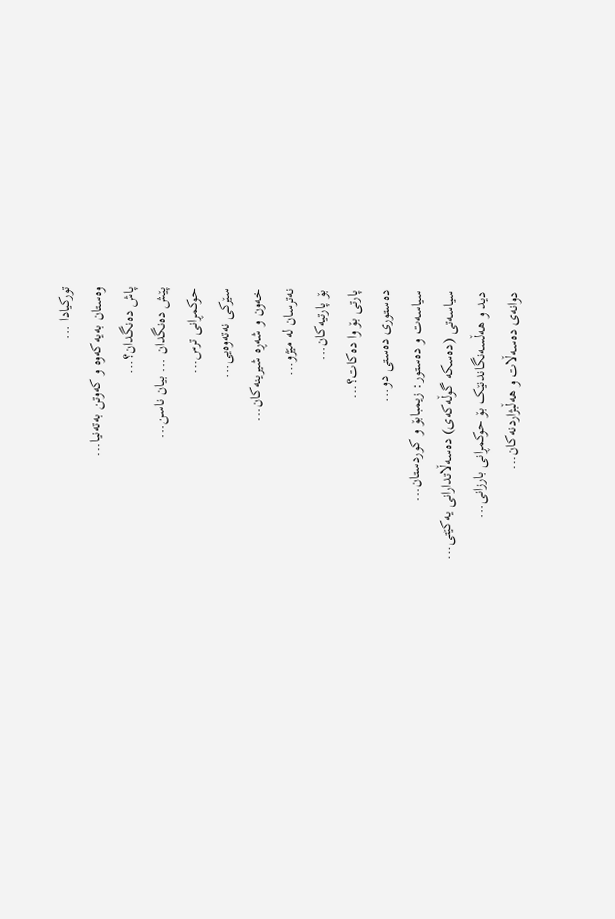تورکیادا ...
وه‌ستان به‌یه‌که‌وه‌ و که‌وتن به‌ته‌نیا...
پاش ده‌نگدان؟...
پێش ده‌نگدان ... بیان ناسن...
حوکمڕانی ترس...
سێرکی نه‌ته‌وه‌یی...
خه‌ون و شه‌ڕه‌ شیرینه‌کان...
نه‌ترسان له‌ مێژو...
بۆ پارتیه‌کان...
پارتی بۆ وا ده‌کات؟...
ده‌ستوری ده‌ستی دو...
سیاسه‌ت و ده‌ستور: زیمبابۆ و کوردستان...
سیاسه‌تی (ده‌سکه‌ گوڵه‌که‌ی) ده‌سه‌ڵاتدارانی یه‌کێتی...
دید و هه‌ڵسه‌نگاندنێک بۆ حوکمڕانی بارزانی‌...
دوانه‌ی ده‌سه‌ڵات و هه‌ڵبژاردنه‌کان...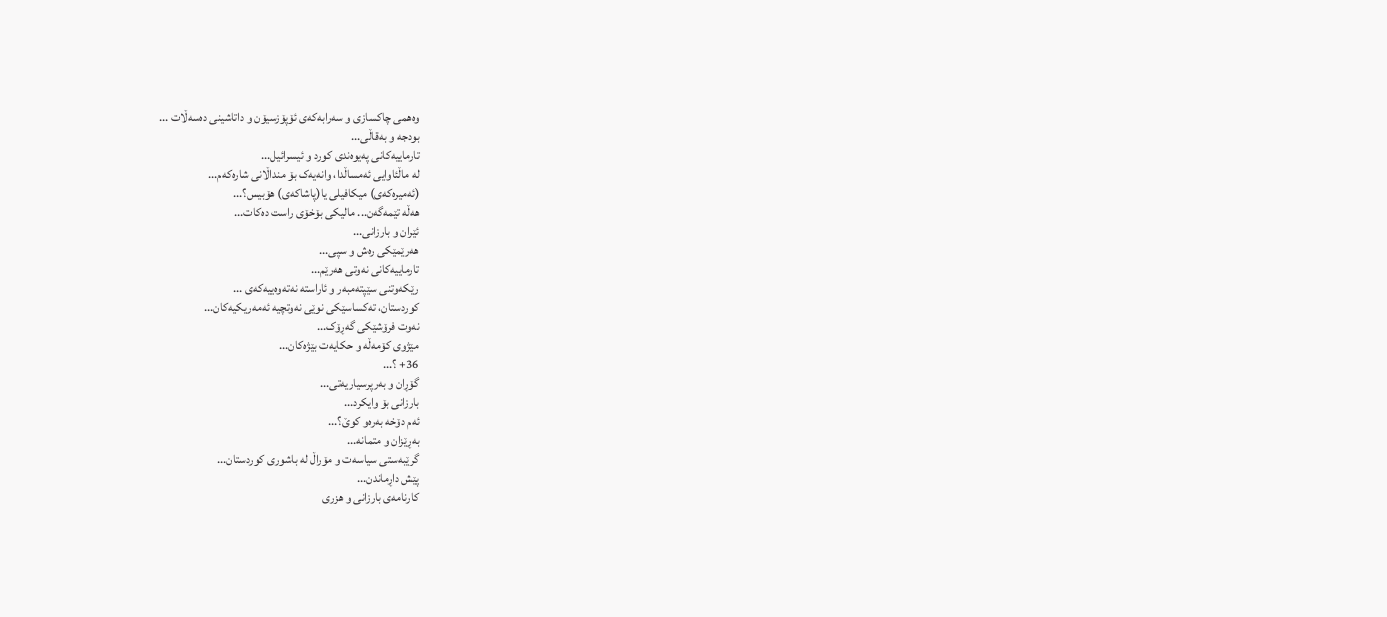وه‌همی چاکسازی و سه‌رابه‌که‌ی ئۆپۆزسیۆن و داتاشینی ده‌سه‌ڵات‌ ...
بودجه‌ و به‌قاڵی...
تارماییه‌کانی په‌یوه‌ندی کورد و ئیسرائیل...
له‌ ماڵئاوایی ئه‌مساڵدا، وانه‌یه‌ک بۆ منداڵانی شاره‌که‌م...
(ئه‌میره‌که‌ی) میکافیلی یا(پاشاکه‌ی) هۆبیس؟...
هه‌ڵه‌ تێمه‌گه‌ن... مالیکی بۆخۆی راست ده‌کات...
ئێران و بارزانی...
هه‌رێمێکی‌ ره‌ش و سپی...
تارماییه‌کانی نه‌وتی هه‌رێم...
رێکه‌وتنی سێپته‌مبه‌ر و ئاراسته‌ نه‌ته‌وه‌ییه‌که‌ی‌ ...
کوردستان، ته‌کساسێکی نوێی نه‌وتچیه‌‌ ئه‌مەریکیه‌کان...
نه‌وت فرۆشێکی گه‌ڕۆک...
مێژوی کۆمه‌ڵه و حکایه‌ت بێژه‌کان...
36+ ؟...
گۆڕان و به‌رپرسیاریه‌تی...
بارزانی بۆ وایکرد...
ئەم دۆخە بەرەو کوێ؟...
بەڕێزان و متمانە...
گرێبەستی سیاسەت و مۆراڵ لە باشوری کوردستان...
پێش داڕماندن...
کارنامەی بارزانی و هزری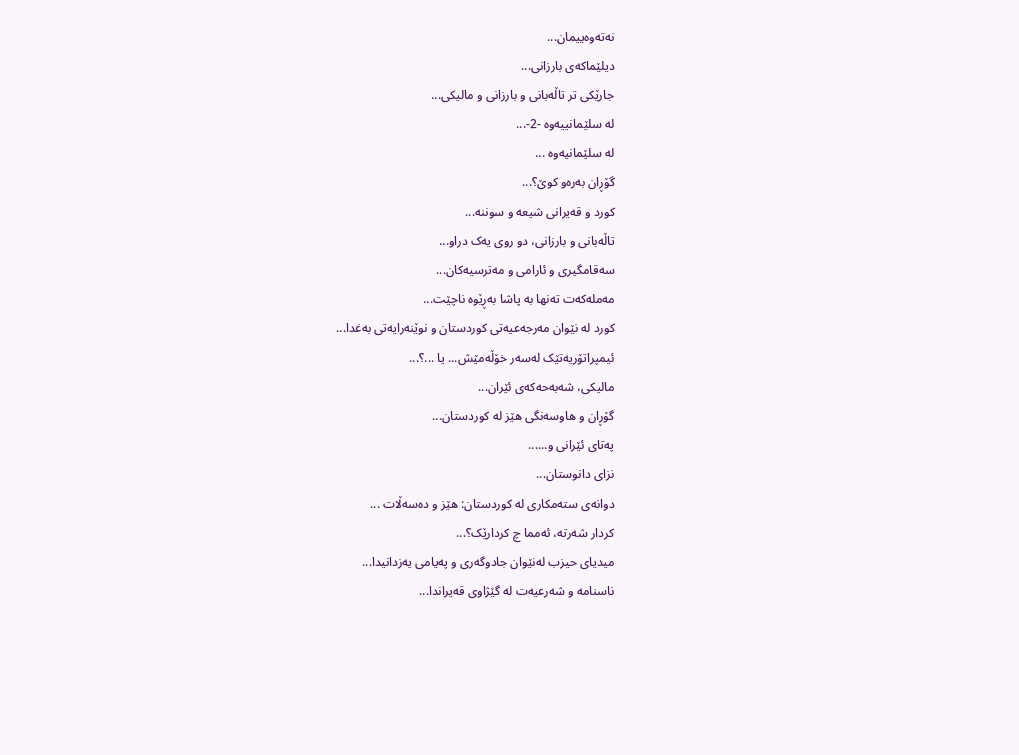نەتەوەییمان...
دیلێماکەی بارزانی...
جارێکی تر تاڵەبانی و بارزانی و مالیکی...
لە سلێمانییه‌وه‌ -2-...
لە سلێمانیەوە ...
گۆڕان بەرەو کوێ؟...
کورد و قەیرانی شیعە و سوننە...
تاڵەبانی و بارزانی، دو روی یەک دراو...
سەقامگیری و ئارامی و مەترسیەکان...
مەملەکەت تەنها بە پاشا بەڕێوە ناچێت...
کورد له‌ نێوان مەرجەعیەتی کوردستان و نوێنەرایەتی بەغدا...
ئیمپراتۆریەتێک لەسەر خۆڵەمێش... یا ...؟...
مالیکی، شەبەحەکەی ئێران...
گۆڕان و هاوسەنگی هێز لە کوردستان...
پەتای ئێرانی و......
نزای دانوستان...
دوانەی ستەمکاری لە کوردستان: هێز و دەسەڵات ...
کردار شەرتە، ئەمما چ کردارێک؟...
میدیای حیزب لەنێوان جادوگەری و پەیامی یەزدانیدا...
ناسنامە و شەرعیەت لە گێژاوی قەیراندا...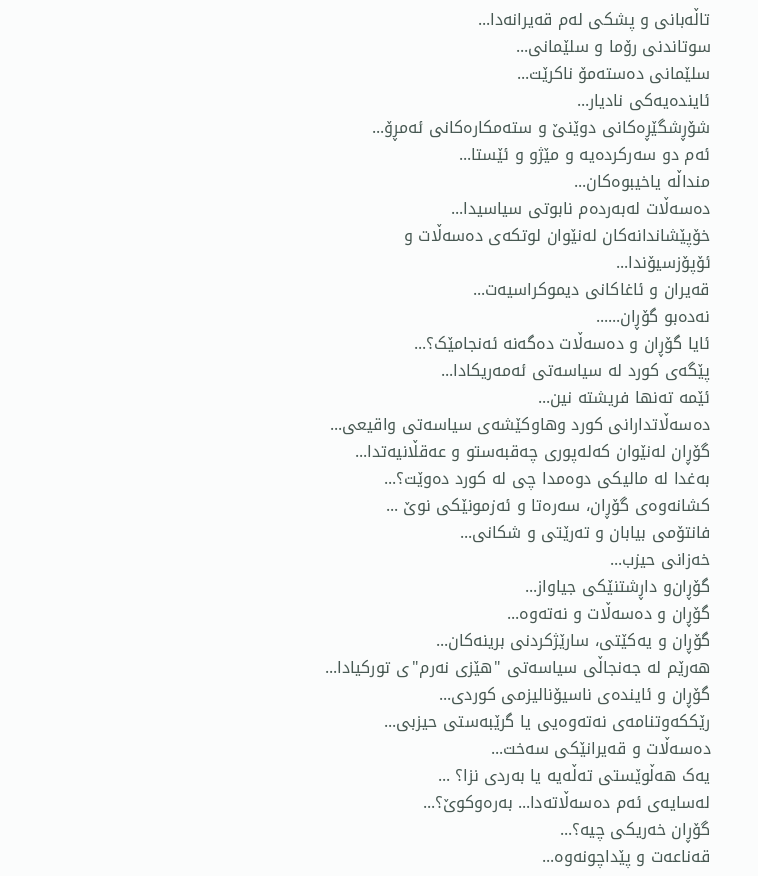تاڵەبانی و پشکی لەم قەیرانەدا...
سوتاندنی رۆما و سلێمانی...
سلێمانی دەستەمۆ ناکرێت...
ئایندەیەکی نادیار...
شۆڕشگێڕەکانی دوێنێ و ستەمکارەکانی ئەمڕۆ...
ئەم دو سەرکردەیە و مێژو و ئێستا...
منداڵە یاخیبوەکان...
دەسەڵات لەبەردەم نابوتی سیاسیدا...
خۆپێشاندانەکان لەنێوان لوتکەی دەسەڵات و ئۆپۆزسیۆندا...
قەیران و ئاغاکانی دیموکراسیەت...
نەدەبو گۆڕان......
ئایا گۆڕان و دەسەڵات دەگەنە ئەنجامێک؟...
پێگەی کورد لە سیاسەتی ئەمه‌ریکادا...
ئێمە ته‌نها فریشتە نین...
دەسەڵاتدارانی کورد وهاوکێشەی سیاسەتی واقیعی...
گۆڕان لەنێوان کەلەپوری چه‌قبه‌ستو و عەقڵانیەتدا...
بەغدا لە مالیکی دوەمدا چی لە کورد دەوێت؟...
کشانەوەی گۆڕان، سەرەتا و ئه‌زمونێکی نوێ ...
فانتۆمی بیابان و تەرێتی و شکانی...
خەزانی حیزب...
گۆڕان‌و داڕشتنێکی جیاواز...
گۆڕان و دەسەڵات و نەتەوە...
گۆڕان و یەکێتی، سارێژکردنی برینەکان...
هەرێم لە جەنجاڵی سیاسەتی "هێزی نەرم"ی تورکیادا...
گۆڕان و ئایندەی ناسیۆنالیزمی کوردی...
رێککەوتنامەی نه‌ته‌وه‌یی یا گرێبەستی حیزبی...
دەسەڵات و قەیرانێکی سەخت...
یەک هەڵوێستی تەڵەیە یا بەردی نزا؟ ...
لەسایەی ئەم دەسەڵاتەدا... بەرەوکوێ؟...
گۆڕان خەریکی چیە؟...
قه‌ناعه‌ت و پێداچونه‌وه‌...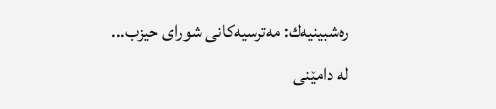ره‌شبینیه‌ك: مه‌ترسیه‌كانی شورای حیزب...
لە دامێنی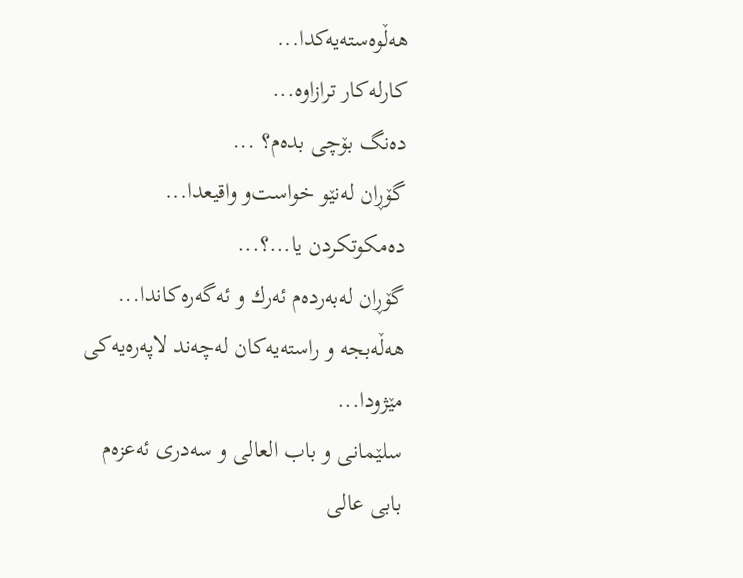هەڵوەستەیەکدا...
كارله‌كار ترازاوه‌...
ده‌نگ بۆچی بده‌م؟ ...
گۆڕان له‌نێو خواست‌و واقیعدا...
ده‌مكوتكردن یا...؟...
گۆڕان له‌به‌رده‌م ئه‌رك و ئه‌گه‌ره‌كاندا...
هه‌ڵه‌بجه‌ و راسته‌یه‌كان له‌چه‌ند لاپه‌ره‌یه‌كی مێژودا...
سلێمانی و باب العالی و سه‌دری ئه‌عزه‌م
بابی عالی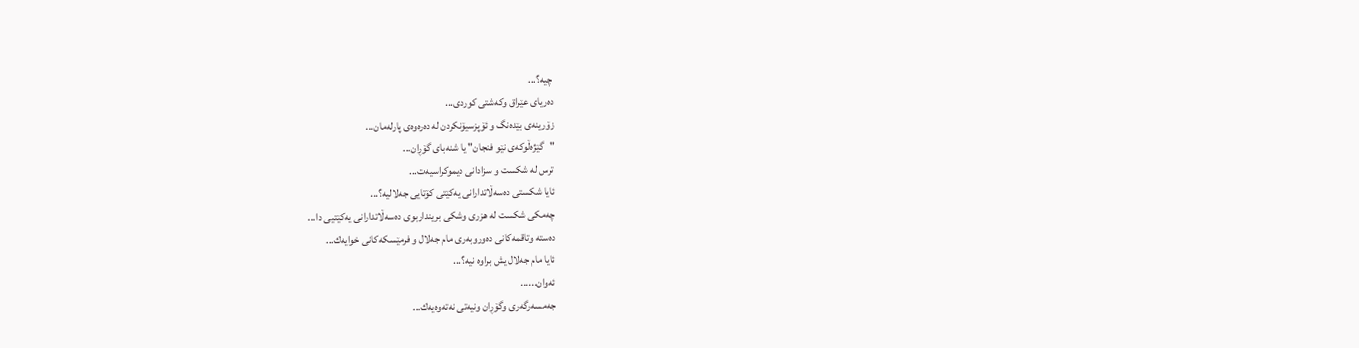چیه‌؟...
ده‌ریای عێراق وكه‌شتی كوردی...
زۆرینه‌ی بێده‌نگ و ئۆپزسیۆنكردن له‌ ده‌ره‌وه‌ی پارله‌مان...
"گێژه‌ڵوكه‌ی نێو فنجان" یا شنه‌بای گۆڕان...
ترس له‌ شكست و سزادانی دیموكراسیه‌ت...
ئایا شكستی ده‌سه‌ڵاتدارانی یه‌كێتی كۆتایی جه‌لالیه‌؟...
چه‌مكی شكست له‌ هزری وشكی برینداربوی ده‌سه‌ڵاتدارانی یه‌كێتیی دا...
ده‌سته‌ وتاقمه‌كانی ده‌وروبه‌ری مام جه‌لال و فرمێسكه‌كانی خوایه‌ك...
ئایا مام جه‌لال یش براوه‌ نیه‌؟...
ئه‌وان......
جه‌مسه‌رگه‌ری وگۆڕان ونیه‌تی نه‌ته‌وه‌یه‌ك...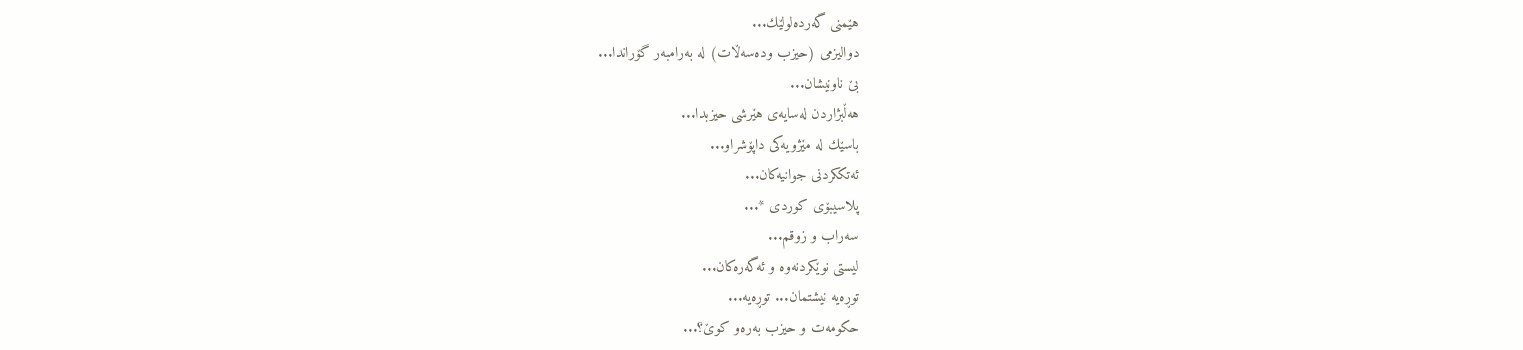هێمنی گه‌رده‌لولێك...
دوالیزمی (حیزب وده‌سه‌ڵات) له‌ به‌رامبه‌ر گۆراندا...
بێ ناونیشان...
هه‌ڵبژاردن له‌سایه‌ی هێرشی حیزبدا...
باسێك له‌ مێژویه‌كی داپۆشراو...
ئه‌تككردنی جوانیه‌كان...
پلاسیبۆی كوردی *...
سه‌راب و زوقم...
لیستی نوێكردنه‌وه‌ و ئه‌گه‌ره‌كان...
توڕه‌یه‌ نیشتمان... توڕه‌یه‌...
حكومه‌ت ‌و حیزب به‌ره‌و كوێ‌؟...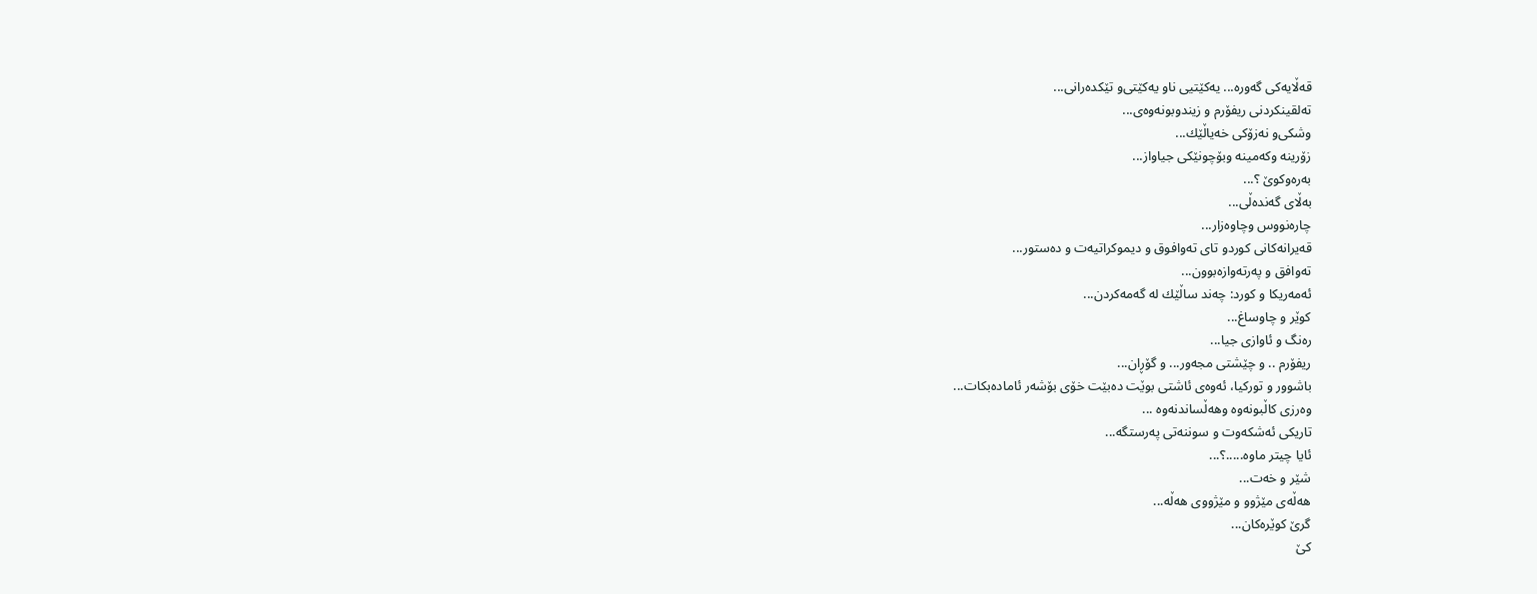قه‌ڵایه‌كی گه‌وره‌... یه‌كێتیی ناو یه‌كێتی‌و تێكده‌رانی...
ته‌لقینكردنی ریفۆرم ‌و زیندوبونه‌وه‌ی...
وشكی‌و نه‌زۆكی خه‌یاڵێك...
زۆرینه‌ وكه‌مینه‌ وبۆچونێكی جیاواز...
به‌ره‌وكوێ ؟...
به‌ڵای‌ گه‌نده‌ڵی...
چاره‌نووس وچاوه‌زار...
قه‌یرانه‌كانی كوردو تای ته‌وافوق و دیموكراتیه‌ت و ده‌ستور...
ته‌وافق و په‌رته‌وازه‌بوون...
ئه‌مه‌ریكا و كورد: چه‌ند ساڵێك له‌ گه‌مه‌كردن...
كوێر و چاوساغ...
ره‌نگ و ئاوازی جیا...
ریفۆرم .. و چێشتی مجه‌ور... و گۆڕان...
باشوور و توركیا، ئه‌وه‌ی ئاشتی بوێت ده‌بێت خۆی بۆشه‌ر ئاماده‌بكات...
وه‌رزی كاڵبونه‌وه‌ وهه‌ڵساندنه‌وه‌ ...
تاریكی ئه‌شكه‌وت و سوننه‌تی په‌رستگه‌...
ئایا چیتر ماوه‌.....؟...
شێر و خه‌ت...
هه‌ڵه‌ی مێژوو و مێژووی هه‌ڵه‌...
گرێ كوێره‌كان...
كێ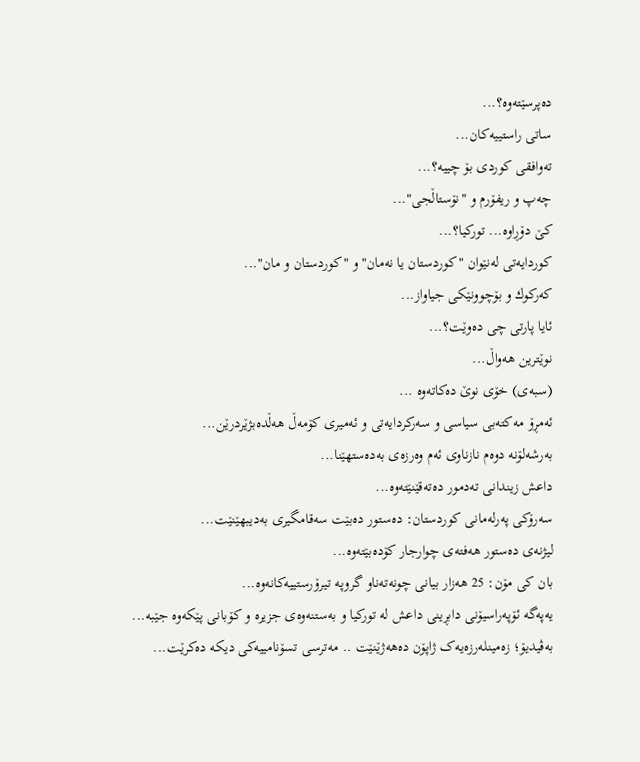ده‌پرسێته‌وه‌؟...
ساتی راستییه‌كان...
ته‌وافقی كوردی بۆ چییه‌؟...
چه‌پ و ریفۆرم و "نۆستاڵجی"...
كێ دۆڕاوه‌... توركیا؟...
كوردایه‌تی له‌نێوان "كوردستان یا نه‌مان"و "كوردستان ‌و مان"...
كه‌ركوك و بۆچوونێكی جیاواز...
ئایا پارتی چی ده‌وێت؟...
نوێترین هه‌واڵ...
(سبەى) خۆى نوێ دەکاتەوە ...
ئه‌مڕۆ مه‌كته‌بی‌ سیاسی‌ و سه‌ركردایه‌تی‌ و ئه‌میری‌ كۆمه‌ڵ هەڵدەبژێردرێن...
به‌رشه‌لۆنه‌ دوه‌م نازناوی ئه‌م وه‌رزه‌ی به‌ده‌ستهێنا...
داعش زیندانی تەدمور دەتەقێنێتەوە...
سەرۆكی پەرلەمانی كوردستان: دەستور دەبێت سەقامگیری بەدیبهێنێت...
لیژنەی دەستور هەفتەی چوارجار كۆدەبێتەوە...
بان كی مۆن: 25 هەزار بیانی چونەتەناو گروپە تیرۆرستییەكانەوە...
یەپەگە ئۆپەراسیۆنی دابڕینی داعش لە تورکیا و بەستنەوەی جزیرە و کۆبانی پێکەوە جێبە...
بەڤیدیۆ؛ زەمینلەرزەیەک ژاپۆن دەهەژێنێت .. مەترسی تسۆنامییەکی دیکە دەکرێت...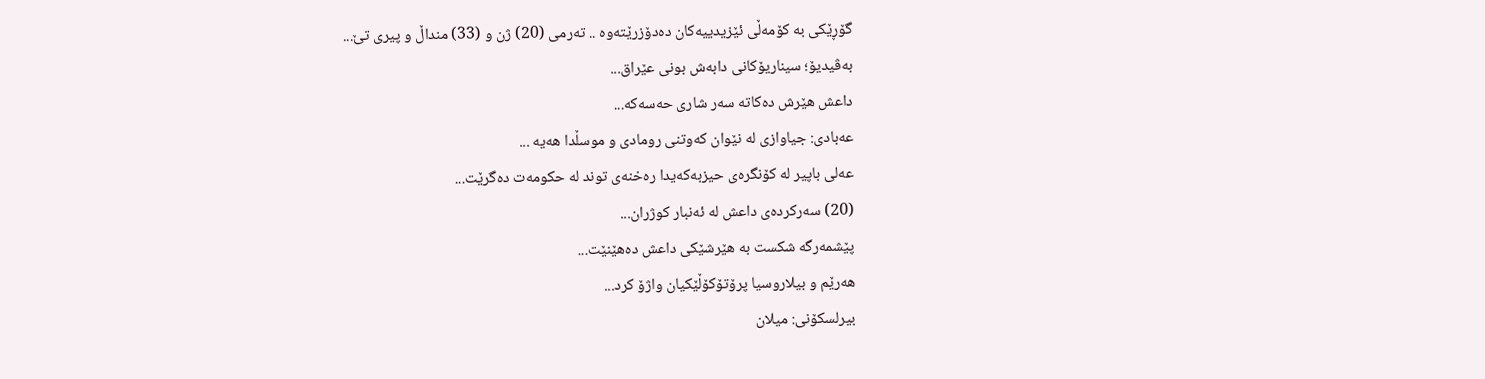گۆڕێکی بە کۆمەڵی ئێزیدییەکان دەدۆزرێتەوە .. تەرمی (20) ژن و (33) منداڵ و پیری تێ...
بەڤیدیۆ؛ سیناریۆکانی دابەش بونی عێراق...
داعش هێرش دەکاتە سەر شاری حەسەکە...
عه‌بادی: جیاوازی له‌ نێوان کەوتنی رومادی و موسڵدا هه‌یه‌ ...
عەلی باپیر لە کۆنگرەی حیزبەکەیدا رەخنەی توند لە حکومەت دەگرێت...
(20) سه‌ركرده‌ی داعش لە ئەنبار کوژران...
پێشمەرگە شكست بە هێرشێكی داعش دەهێنێت...
هەرێم و بیلاروسیا پرۆتۆکۆڵێکیان واژۆ کرد...
بیرلسكۆنی: میلان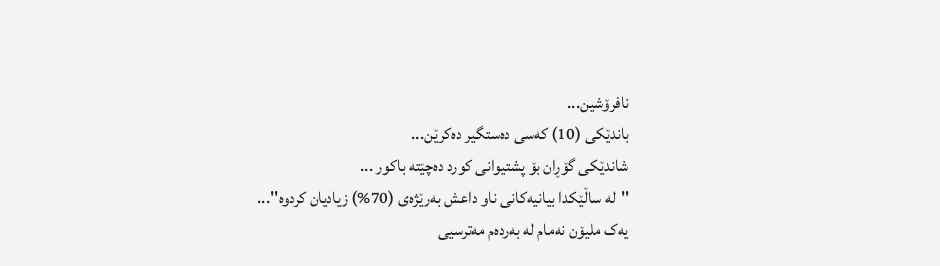نافرۆشین...
باندێکی (10) کەسى دەستگیر دەکرێن...
شاندێکى گۆڕان بۆ پشتیوانی کورد دەچێتە باکور ...
''لە ساڵێکدا بیانیه‌كانی ناو داعش بەرێژەى (70%) زیادیان کردوە''...
یەک ملیۆن نەمام لە بەردەم مەترسیی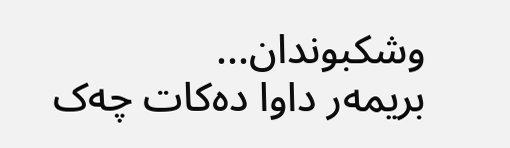وشکبوندان...
بریمه‌ر داوا دەکات چەک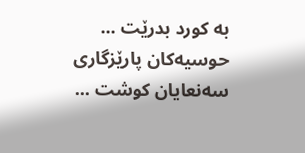بە کورد بدرێت ...
حوسیەکان پارێزگارى سەنعایان کوشت ...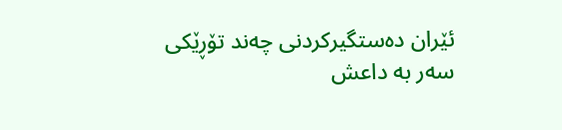ئێران دەستگیرکردنى چه‌ند تۆڕێكی‌ سه‌ر به‌ داعش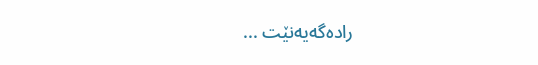رادەگەیەنێت ...